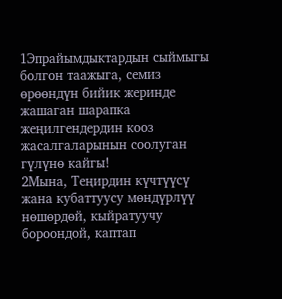1Эпрайымдыктардын сыймыгы болгон таажыга, семиз өрөөндүн бийик жеринде жашаган шарапка жеңилгендердин кооз жасалгаларынын соолуган гүлүнө кайгы!
2Мына, Теңирдин күчтүүсү жана кубаттуусу мөндүрлүү нөшөрдөй, кыйратуучу бороондой, каптап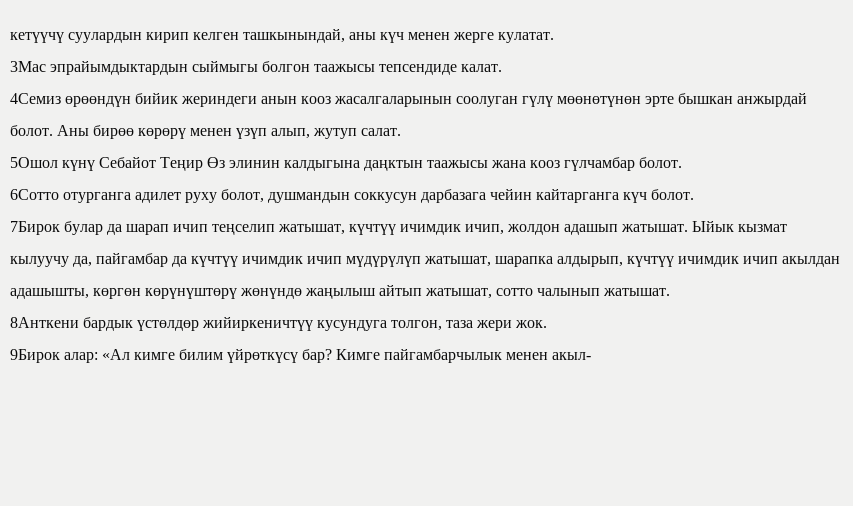кетүүчү суулардын кирип келген ташкынындай, аны күч менен жерге кулатат.
3Мас эпрайымдыктардын сыймыгы болгон таажысы тепсендиде калат.
4Семиз өрөөндүн бийик жериндеги анын кооз жасалгаларынын соолуган гүлү мөөнөтүнөн эрте бышкан анжырдай болот. Аны бирөө көрөрү менен үзүп алып, жутуп салат.
5Ошол күнү Себайот Теңир Өз элинин калдыгына даңктын таажысы жана кооз гүлчамбар болот.
6Сотто отурганга адилет руху болот, душмандын соккусун дарбазага чейин кайтарганга күч болот.
7Бирок булар да шарап ичип теңселип жатышат, күчтүү ичимдик ичип, жолдон адашып жатышат. Ыйык кызмат кылуучу да, пайгамбар да күчтүү ичимдик ичип мүдүрүлүп жатышат, шарапка алдырып, күчтүү ичимдик ичип акылдан адашышты, көргөн көрүнүштөрү жөнүндө жаңылыш айтып жатышат, сотто чалынып жатышат.
8Анткени бардык үстөлдөр жийиркеничтүү кусундуга толгон, таза жери жок.
9Бирок алар: «Ал кимге билим үйрөткүсү бар? Кимге пайгамбарчылык менен акыл-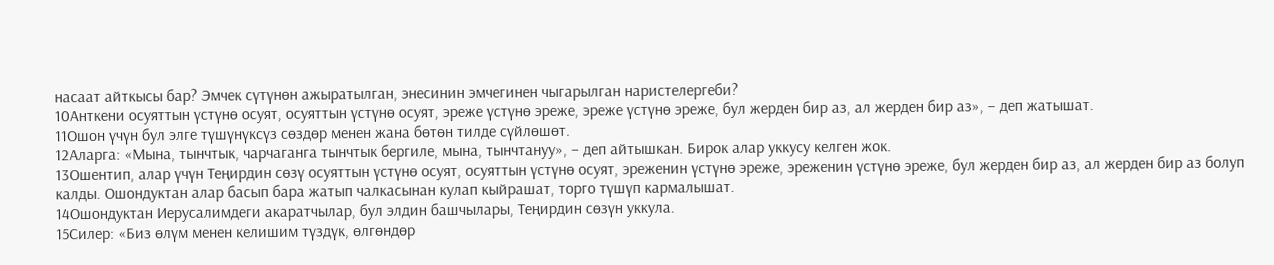насаат айткысы бар? Эмчек сүтүнөн ажыратылган, энесинин эмчегинен чыгарылган наристелергеби?
10Анткени осуяттын үстүнө осуят, осуяттын үстүнө осуят, эреже үстүнө эреже, эреже үстүнө эреже, бул жерден бир аз, ал жерден бир аз», – деп жатышат.
11Ошон үчүн бул элге түшүнүксүз сөздөр менен жана бөтөн тилде сүйлөшөт.
12Аларга: «Мына, тынчтык, чарчаганга тынчтык бергиле, мына, тынчтануу», – деп айтышкан. Бирок алар уккусу келген жок.
13Ошентип, алар үчүн Теңирдин сөзү осуяттын үстүнө осуят, осуяттын үстүнө осуят, эреженин үстүнө эреже, эреженин үстүнө эреже, бул жерден бир аз, ал жерден бир аз болуп калды. Ошондуктан алар басып бара жатып чалкасынан кулап кыйрашат, торго түшүп кармалышат.
14Ошондуктан Иерусалимдеги акаратчылар, бул элдин башчылары, Теңирдин сөзүн уккула.
15Силер: «Биз өлүм менен келишим түздүк, өлгөндөр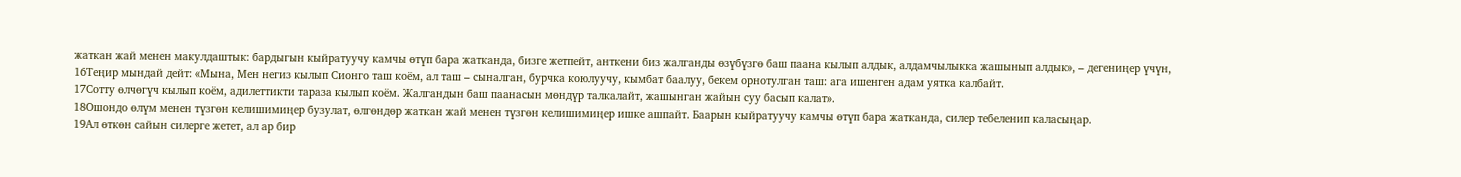жаткан жай менен макулдаштык: бардыгын кыйратуучу камчы өтүп бара жатканда, бизге жетпейт, анткени биз жалганды өзүбүзгө баш паана кылып алдык, алдамчылыкка жашынып алдык», – дегениңер үчүн,
16Теңир мындай дейт: «Мына, Мен негиз кылып Сионго таш коём, ал таш – сыналган, бурчка коюлуучу, кымбат баалуу, бекем орнотулган таш: ага ишенген адам уятка калбайт.
17Сотту өлчөгүч кылып коём, адилеттикти тараза кылып коём. Жалгандын баш паанасын мөндүр талкалайт, жашынган жайын суу басып калат».
18Ошондо өлүм менен түзгөн келишимиңер бузулат, өлгөндөр жаткан жай менен түзгөн келишимиңер ишке ашпайт. Баарын кыйратуучу камчы өтүп бара жатканда, силер тебеленип каласыңар.
19Ал өткөн сайын силерге жетет, ал ар бир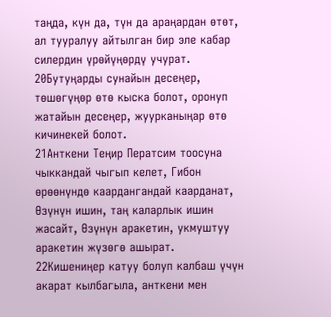таңда, күн да, түн да араңардан өтөт, ал тууралуу айтылган бир эле кабар силердин үрөйүңөрдү учурат.
20Бутуңарды сунайын десеңер, төшөгүңөр өтө кыска болот, оронуп жатайын десеңер, жуурканыңар өтө кичинекей болот.
21Анткени Теңир Ператсим тоосуна чыккандай чыгып келет, Гибон өрөөнүндө каардангандай каарданат, Өзүнүн ишин, таң каларлык ишин жасайт, Өзүнүн аракетин, укмуштуу аракетин жүзөгө ашырат.
22Кишениңер катуу болуп калбаш үчүн акарат кылбагыла, анткени мен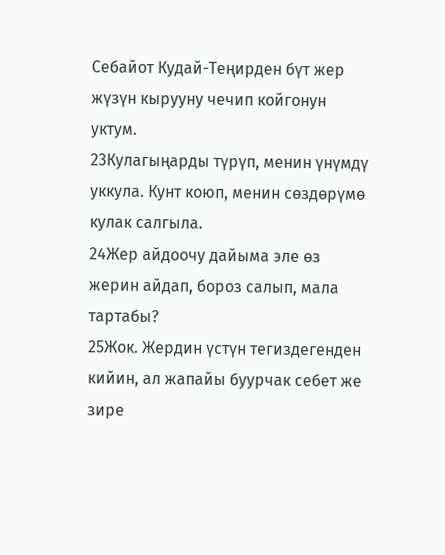Себайот Кудай-Теңирден бүт жер жүзүн кырууну чечип койгонун уктум.
23Кулагыңарды түрүп, менин үнүмдү уккула. Кунт коюп, менин сөздөрүмө кулак салгыла.
24Жер айдоочу дайыма эле өз жерин айдап, бороз салып, мала тартабы?
25Жок. Жердин үстүн тегиздегенден кийин, ал жапайы буурчак себет же зире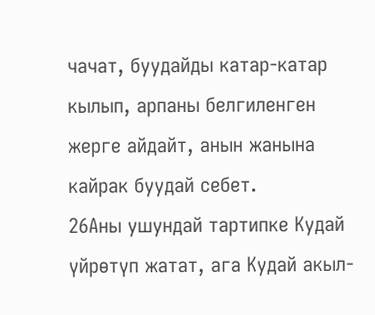чачат, буудайды катар-катар кылып, арпаны белгиленген жерге айдайт, анын жанына кайрак буудай себет.
26Аны ушундай тартипке Кудай үйрөтүп жатат, ага Кудай акыл-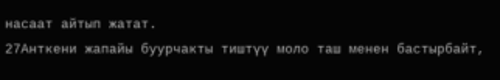насаат айтып жатат.
27Анткени жапайы буурчакты тиштүү моло таш менен бастырбайт,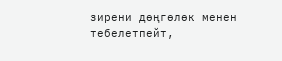зирени дөңгөлөк менен тебелетпейт,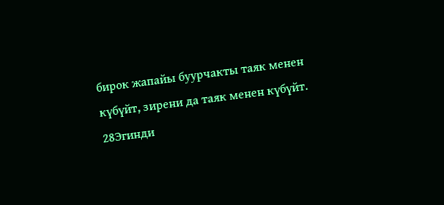бирок жапайы буурчакты таяк менен күбүйт, зирени да таяк менен күбүйт.
28Эгинди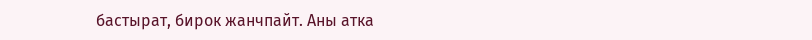бастырат, бирок жанчпайт. Аны атка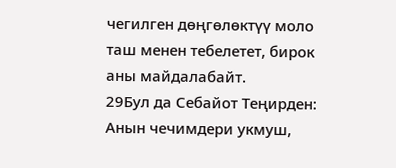чегилген дөңгөлөктүү моло таш менен тебелетет, бирок аны майдалабайт.
29Бул да Себайот Теңирден: Анын чечимдери укмуш,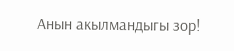Анын акылмандыгы зор!